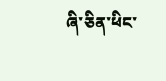ཞི་ཅིན་ཕིང་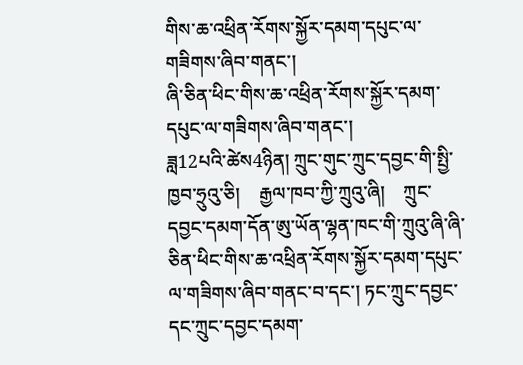གིས་ཆ་འཕྲིན་རོགས་སྐྱོར་དམག་དཔུང་ལ་གཟིགས་ཞིབ་གནང་།
ཞི་ཅིན་ཕིང་གིས་ཆ་འཕྲིན་རོགས་སྐྱོར་དམག་དཔུང་ལ་གཟིགས་ཞིབ་གནང་།
ཟླ12པའི་ཚེས4ཉིན། ཀྲུང་གུང་ཀྲུང་དབྱང་གི་སྤྱི་ཁྱབ་ཧྲུའུ་ཅི།    རྒྱལ་ཁབ་ཀྱི་ཀྲུའུ་ཞི།    ཀྲུང་དབྱང་དམག་དོན་ཨུ་ཡོན་ལྷན་ཁང་གི་ཀྲུའུ་ཞི་ཞི་ཅིན་ཕིང་གིས་ཆ་འཕྲིན་རོགས་སྐྱོར་དམག་དཔུང་ལ་གཟིགས་ཞིབ་གནང་བ་དང་། ཏང་ཀྲུང་དབྱང་དང་ཀྲུང་དབྱང་དམག་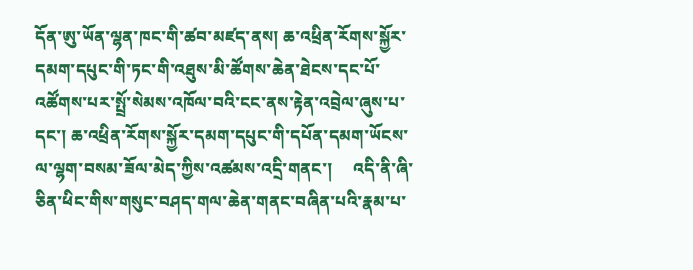དོན་ཨུ་ཡོན་ལྷན་ཁང་གི་ཚབ་མཛད་ནས། ཆ་འཕྲིན་རོགས་སྐྱོར་དམག་དཔུང་གི་ཏང་གི་འཐུས་མི་ཚོགས་ཆེན་ཐེངས་དང་པོ་འཚོགས་པར་སྤྲོ་སེམས་འཁོལ་བའི་ངང་ནས་རྟེན་འབྲེལ་ཞུས་པ་དང་། ཆ་འཕྲིན་རོགས་སྐྱོར་དམག་དཔུང་གི་དཔོན་དམག་ཡོངས་ལ་ལྷག་བསམ་ཟོལ་མེད་ཀྱིས་འཚམས་འདྲི་གནང་།     འདི་ནི་ཞི་ཅིན་ཕིང་གིས་གསུང་བཤད་གལ་ཆེན་གནང་བཞིན་པའི་རྣམ་པ་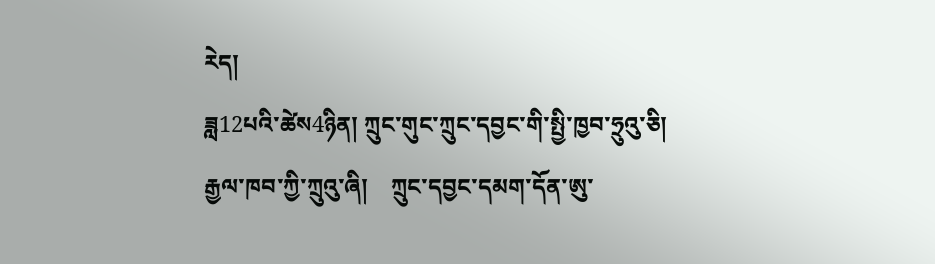རེད།
ཟླ12པའི་ཚེས4ཉིན། ཀྲུང་གུང་ཀྲུང་དབྱང་གི་སྤྱི་ཁྱབ་ཧྲུའུ་ཅི།    རྒྱལ་ཁབ་ཀྱི་ཀྲུའུ་ཞི།    ཀྲུང་དབྱང་དམག་དོན་ཨུ་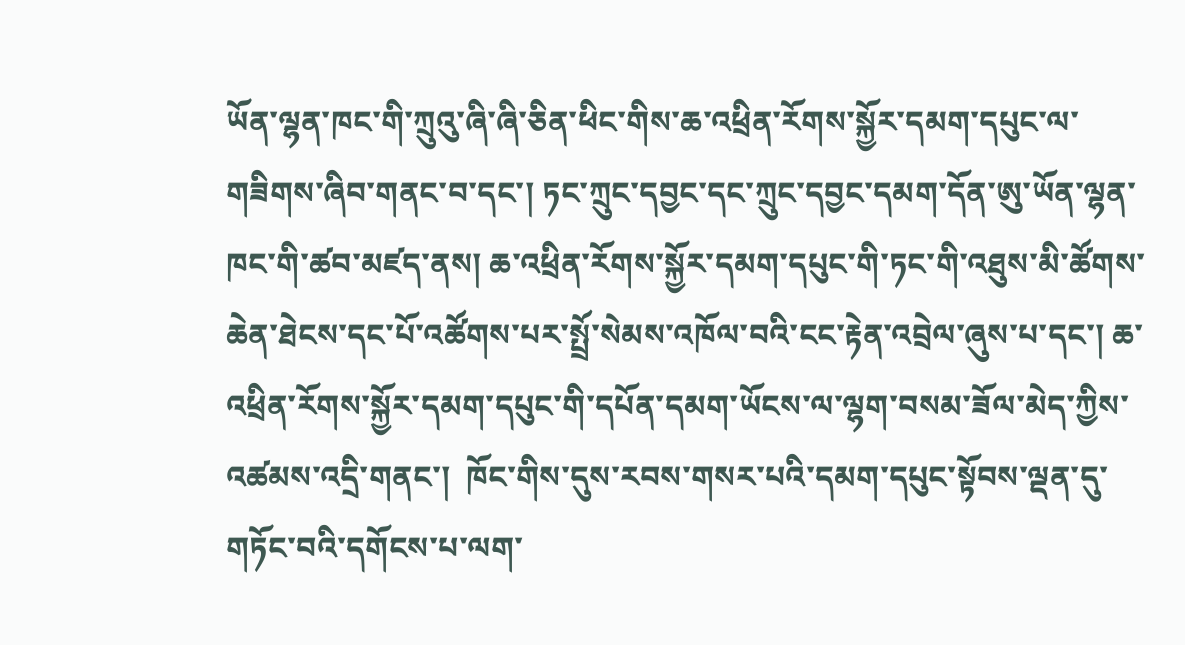ཡོན་ལྷན་ཁང་གི་ཀྲུའུ་ཞི་ཞི་ཅིན་ཕིང་གིས་ཆ་འཕྲིན་རོགས་སྐྱོར་དམག་དཔུང་ལ་གཟིགས་ཞིབ་གནང་བ་དང་། ཏང་ཀྲུང་དབྱང་དང་ཀྲུང་དབྱང་དམག་དོན་ཨུ་ཡོན་ལྷན་ཁང་གི་ཚབ་མཛད་ནས། ཆ་འཕྲིན་རོགས་སྐྱོར་དམག་དཔུང་གི་ཏང་གི་འཐུས་མི་ཚོགས་ཆེན་ཐེངས་དང་པོ་འཚོགས་པར་སྤྲོ་སེམས་འཁོལ་བའི་ངང་རྟེན་འབྲེལ་ཞུས་པ་དང་། ཆ་འཕྲིན་རོགས་སྐྱོར་དམག་དཔུང་གི་དཔོན་དམག་ཡོངས་ལ་ལྷག་བསམ་ཟོལ་མེད་ཀྱིས་འཚམས་འདྲི་གནང་།  ཁོང་གིས་དུས་རབས་གསར་པའི་དམག་དཔུང་སྟོབས་ལྡན་དུ་གཏོང་བའི་དགོངས་པ་ལག་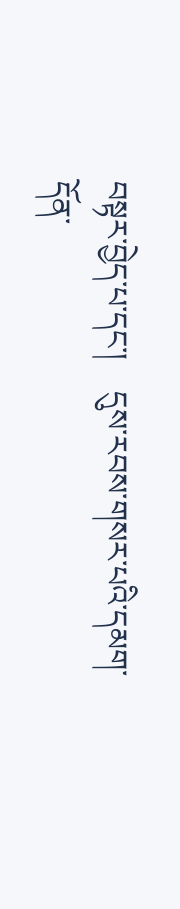བསྟར་བྱེད་པ་དང་།    དུས་རབས་གསར་པའི་དམག་དོན་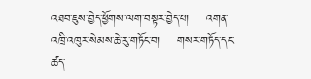འཐབ་ཇུས་བྱེད་ཕྱོགས་ལག་བསྟར་བྱེད་པ།    འགན་འཁྲི་འཁུར་སེམས་ཆེ་རུ་གཏོང་བ།    གསར་གཏོད་དང་ཚད་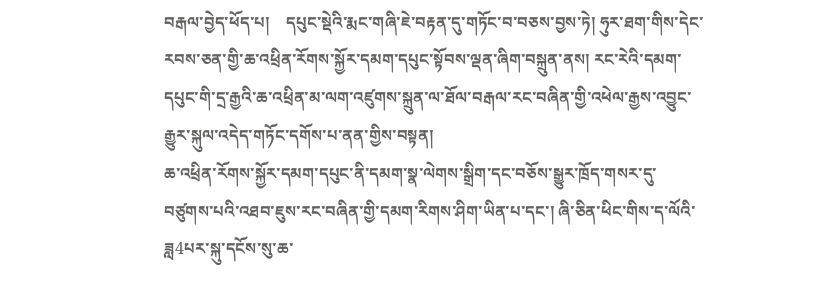བརྒལ་བྱེད་ཕོད་པ།    དཔུང་སྡེའི་རྨང་གཞི་ཇེ་བརྟན་དུ་གཏོང་བ་བཅས་བྱས་ཏེ། ཧུར་ཐག་གིས་དེང་རབས་ཅན་གྱི་ཆ་འཕྲིན་རོགས་སྐྱོར་དམག་དཔུང་སྟོབས་ལྡན་ཞིག་བསྐྲུན་ནས། རང་རེའི་དམག་དཔུང་གི་དྲ་རྒྱའི་ཆ་འཕྲིན་མ་ལག་འཛུགས་སྐྲུན་ལ་ཐོལ་བརྒལ་རང་བཞིན་གྱི་འཕེལ་རྒྱས་འབྱུང་རྒྱུར་སྐུལ་འདེད་གཏོང་དགོས་པ་ནན་གྱིས་བསྟན།
ཆ་འཕྲིན་རོགས་སྐྱོར་དམག་དཔུང་ནི་དམག་སྣ་ལེགས་སྒྲིག་དང་བཅོས་སྒྱུར་ཁྲོད་གསར་དུ་བཙུགས་པའི་འཐབ་ཇུས་རང་བཞིན་གྱི་དམག་རིགས་ཤིག་ཡིན་པ་དང་། ཞི་ཅིན་ཕིང་གིས་ད་ལོའི་ཟླ4པར་སྐུ་དངོས་སུ་ཆ་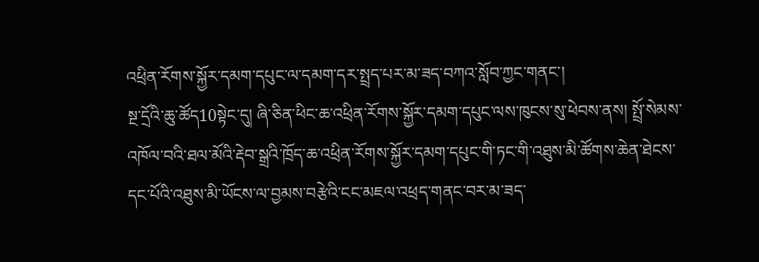འཕྲིན་རོགས་སྐྱོར་དམག་དཔུང་ལ་དམག་དར་སྤྲད་པར་མ་ཟད་བཀའ་སློབ་ཀྱང་གནང་།
སྔ་དྲོའི་ཆུ་ཚོད10སྟེང་དུ། ཞི་ཅིན་ཕིང་ཆ་འཕྲིན་རོགས་སྐྱོར་དམག་དཔུང་ལས་ཁུངས་སུ་ཕེབས་ནས། སྤྲོ་སེམས་འཁོལ་བའི་ཐལ་མོའི་རྡེབ་སྒྲའི་ཁྲོད་ཆ་འཕྲིན་རོགས་སྐྱོར་དམག་དཔུང་གི་ཏང་གི་འཐུས་མི་ཚོགས་ཆེན་ཐེངས་དང་པོའི་འཐུས་མི་ཡོངས་ལ་བྱམས་བརྩེའི་ངང་མཇལ་འཕྲད་གནང་བར་མ་ཟད་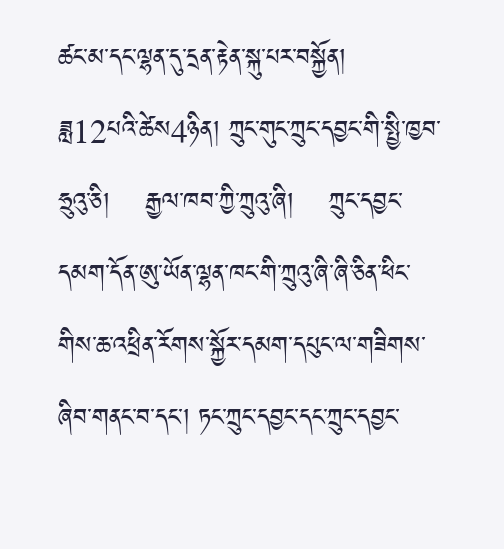ཚང་མ་དང་ལྷན་དུ་དྲན་རྟེན་སྐུ་པར་བསྐྱོན།
ཟླ12པའི་ཚེས4ཉིན། ཀྲུང་གུང་ཀྲུང་དབྱང་གི་སྤྱི་ཁྱབ་ཧྲུའུ་ཅི།    རྒྱལ་ཁབ་ཀྱི་ཀྲུའུ་ཞི།    ཀྲུང་དབྱང་དམག་དོན་ཨུ་ཡོན་ལྷན་ཁང་གི་ཀྲུའུ་ཞི་ཞི་ཅིན་ཕིང་གིས་ཆ་འཕྲིན་རོགས་སྐྱོར་དམག་དཔུང་ལ་གཟིགས་ཞིབ་གནང་བ་དང་། ཏང་ཀྲུང་དབྱང་དང་ཀྲུང་དབྱང་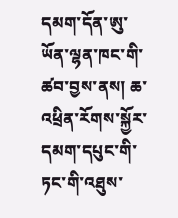དམག་དོན་ཨུ་ཡོན་ལྷན་ཁང་གི་ཚབ་བྱས་ནས། ཆ་འཕྲིན་རོགས་སྐྱོར་དམག་དཔུང་གི་ཏང་གི་འཐུས་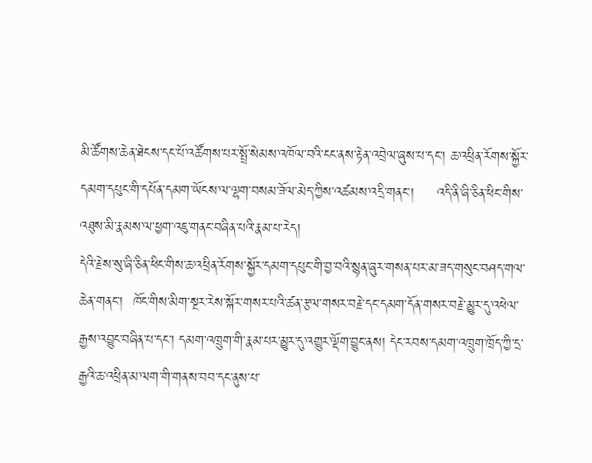མི་ཚོགས་ཆེན་ཐེངས་དང་པོ་འཚོགས་པར་སྤྲོ་སེམས་འཁོལ་བའི་ངང་ནས་རྟེན་འབྲེལ་ཞུས་པ་དང་། ཆ་འཕྲིན་རོགས་སྐྱོར་དམག་དཔུང་གི་དཔོན་དམག་ཡོངས་ལ་ལྷག་བསམ་ཟོལ་མེད་ཀྱིས་འཚམས་འདྲི་གནང་།     འདི་ནི་ཞི་ཅིན་ཕིང་གིས་འཐུས་མི་རྣམས་ལ་ཕྱག་འཇུ་གནང་བཞིན་པའི་རྣམ་པ་རེད།
དེའི་རྗེས་སུ་ཞི་ཅིན་ཕིང་གིས་ཆ་འཕྲིན་རོགས་སྐྱོར་དམག་དཔུང་གི་བྱ་བའི་སྙན་ཞུར་གསན་པར་མ་ཟད་གསུང་བཤད་གལ་ཆེན་གནང་།  ཁོང་གིས་མིག་སྔར་རེས་སྐོར་གསར་པའི་ཚན་རྩལ་གསར་བརྗེ་དང་དམག་དོན་གསར་བརྗེ་མྱུར་དུ་འཕེལ་རྒྱས་འབྱུང་བཞིན་པ་དང་། དམག་འཁྲུག་གི་རྣམ་པར་མྱུར་དུ་འགྱུར་ལྡོག་བྱུང་ནས། དེང་རབས་དམག་འཁྲུག་ཁྲོད་ཀྱི་དྲ་རྒྱའི་ཆ་འཕྲིན་མ་ལག་གི་གནས་བབ་དང་ནུས་པ་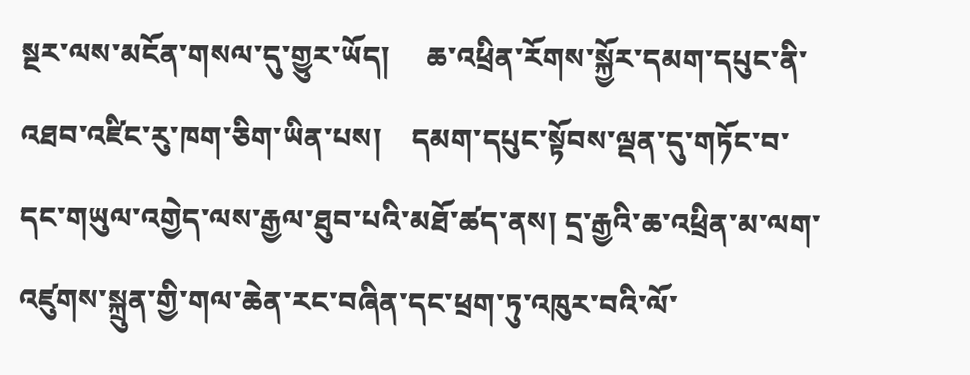སྔར་ལས་མངོན་གསལ་དུ་གྱུར་ཡོད།     ཆ་འཕྲིན་རོགས་སྐྱོར་དམག་དཔུང་ནི་འཐབ་འཛིང་རུ་ཁག་ཅིག་ཡིན་པས།    དམག་དཔུང་སྟོབས་ལྡན་དུ་གཏོང་བ་དང་གཡུལ་འགྱེད་ལས་རྒྱལ་ཐུབ་པའི་མཐོ་ཚད་ནས། དྲ་རྒྱའི་ཆ་འཕྲིན་མ་ལག་འཛུགས་སྐྲུན་གྱི་གལ་ཆེན་རང་བཞིན་དང་ཕྲག་ཏུ་འཁུར་བའི་ལོ་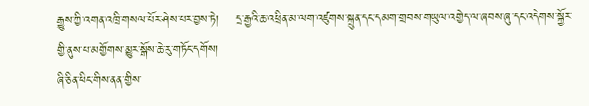རྒྱུས་ཀྱི་འགན་འཁྲི་གསལ་པོར་ཤེས་པར་བྱས་ཏེ།    དྲ་རྒྱའི་ཆ་འཕྲིན་མ་ལག་འཛུགས་སྐྲུན་དང་དམག་གྲབས་གཡུལ་འགྱེད་ལ་ཞབས་ཞུ་དང་འདེགས་སྐྱོར་གྱི་ནུས་པ་མགྱོགས་མྱུར་སྒོས་ཆེ་རུ་གཏོང་དགོས།
ཞི་ཅིན་ཕིང་གིས་ནན་གྱིས་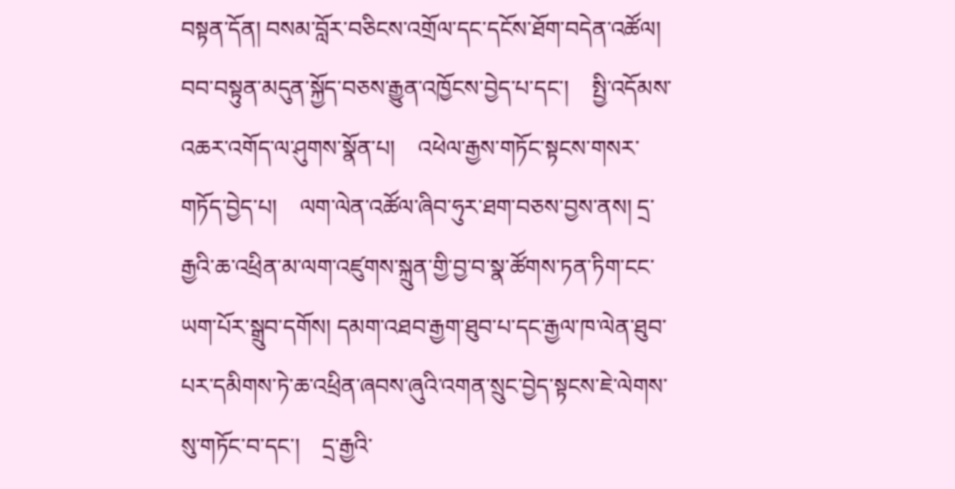བསྟན་དོན། བསམ་བློར་བཅིངས་འགྲོལ་དང་དངོས་ཐོག་བདེན་འཚོལ།    བབ་བསྟུན་མདུན་སྐྱོད་བཅས་རྒྱུན་འཁྱོངས་བྱེད་པ་དང་།    སྤྱི་འདོམས་འཆར་འགོད་ལ་ཤུགས་སྣོན་པ།    འཕེལ་རྒྱས་གཏོང་སྟངས་གསར་གཏོད་བྱེད་པ།    ལག་ལེན་འཚོལ་ཞིབ་ཧུར་ཐག་བཅས་བྱས་ནས། དྲ་རྒྱའི་ཆ་འཕྲིན་མ་ལག་འཛུགས་སྐྲུན་གྱི་བྱ་བ་སྣ་ཚོགས་ཏན་ཏིག་ངང་ཡག་པོར་སྒྲུབ་དགོས། དམག་འཐབ་རྒྱག་ཐུབ་པ་དང་རྒྱལ་ཁ་ལེན་ཐུབ་པར་དམིགས་ཏེ་ཆ་འཕྲིན་ཞབས་ཞུའི་འགན་སྲུང་བྱེད་སྟངས་ཇེ་ལེགས་སུ་གཏོང་བ་དང་།    དྲ་རྒྱའི་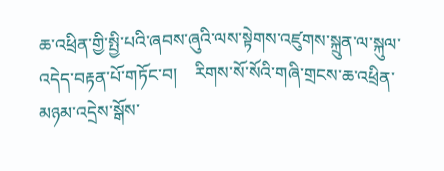ཆ་འཕྲིན་གྱི་སྤྱི་པའི་ཞབས་ཞུའི་ལས་སྟེགས་འཛུགས་སྐྲུན་ལ་སྐུལ་འདེད་བརྟན་པོ་གཏོང་བ།    རིགས་སོ་སོའི་གཞི་གྲངས་ཆ་འཕྲིན་མཉམ་འདྲེས་སྒོས་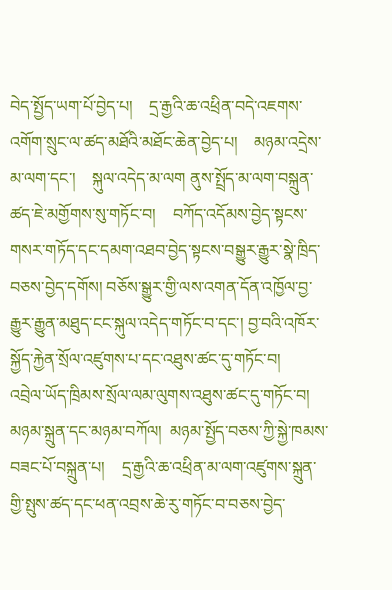བེད་སྤྱོད་ཡག་པོ་བྱེད་པ།    དྲ་རྒྱའི་ཆ་འཕྲིན་བདེ་འཇགས་འགོག་སྲུང་ལ་ཚད་མཐོའི་མཐོང་ཆེན་བྱེད་པ།    མཉམ་འདྲེས་མ་ལག་དང་།    སྐུལ་འདེད་མ་ལག ནུས་སྤྲོད་མ་ལག་བསྐྲུན་ཚད་ཇེ་མགྱོགས་སུ་གཏོང་བ།    བཀོད་འདོམས་བྱེད་སྟངས་གསར་གཏོད་དང་དམག་འཐབ་བྱེད་སྟངས་བསྒྱུར་རྒྱུར་སྣེ་ཁྲིད་བཅས་བྱེད་དགོས། བཅོས་སྒྱུར་གྱི་ལས་འགན་དོན་འཁྱོལ་བྱ་རྒྱུར་རྒྱུན་མཐུད་ངང་སྐུལ་འདེད་གཏོང་བ་དང་། བྱ་བའི་འཁོར་སྐྱོད་རྐྱེན་སྲོལ་འཛུགས་པ་དང་འཐུས་ཚང་དུ་གཏོང་བ།    འབྲེལ་ཡོད་ཁྲིམས་སྲོལ་ལམ་ལུགས་འཐུས་ཚང་དུ་གཏོང་བ།    མཉམ་སྐྲུན་དང་མཉམ་བཀོལ།  མཉམ་སྤྱོད་བཅས་ཀྱི་སྐྱེ་ཁམས་བཟང་པོ་བསྐྲུན་པ།    དྲ་རྒྱའི་ཆ་འཕྲིན་མ་ལག་འཛུགས་སྐྲུན་གྱི་སྤུས་ཚད་དང་ཕན་འབྲས་ཆེ་རུ་གཏོང་བ་བཅས་བྱེད་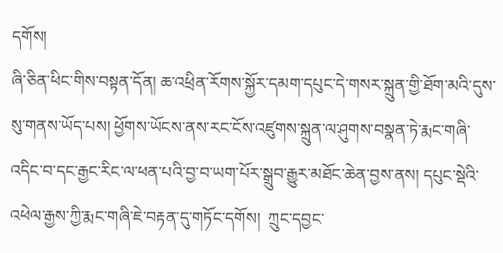དགོས།
ཞི་ཅིན་ཕིང་གིས་བསྟན་དོན། ཆ་འཕྲིན་རོགས་སྐྱོར་དམག་དཔུང་དེ་གསར་སྐྲུན་གྱི་ཐོག་མའི་དུས་སུ་གནས་ཡོད་པས། ཕྱོགས་ཡོངས་ནས་རང་ངོས་འཛུགས་སྐྲུན་ལ་ཤུགས་བསྣན་ཏེ་རྨང་གཞི་འདིང་བ་དང་རྒྱང་རིང་ལ་ཕན་པའི་བྱ་བ་ཡག་པོར་སྒྲུབ་རྒྱུར་མཐོང་ཆེན་བྱས་ནས། དཔུང་སྡེའི་འཕེལ་རྒྱས་ཀྱི་རྨང་གཞི་ཇེ་བརྟན་དུ་གཏོང་དགོས།  ཀྲུང་དབྱང་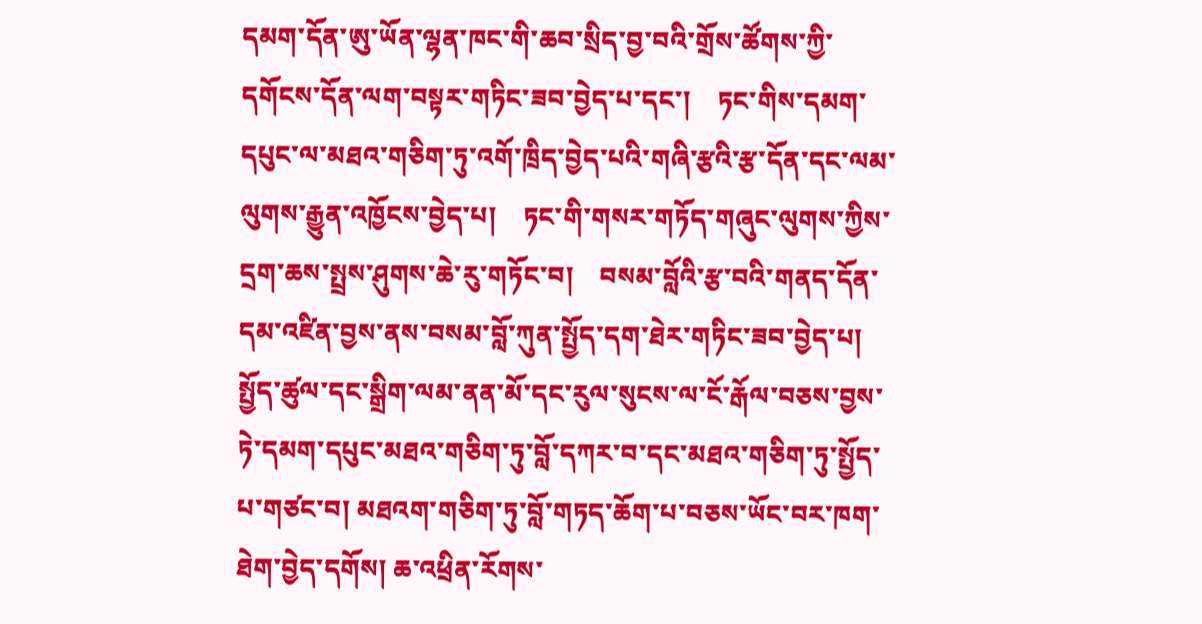དམག་དོན་ཨུ་ཡོན་ལྷན་ཁང་གི་ཆབ་སྲིད་བྱ་བའི་གྲོས་ཚོགས་ཀྱི་དགོངས་དོན་ལག་བསྟར་གཏིང་ཟབ་བྱེད་པ་དང་།    ཏང་གིས་དམག་དཔུང་ལ་མཐའ་གཅིག་ཏུ་འགོ་ཁྲིད་བྱེད་པའི་གཞི་རྩའི་རྩ་དོན་དང་ལམ་ལུགས་རྒྱུན་འཁྱོངས་བྱེད་པ།    ཏང་གི་གསར་གཏོད་གཞུང་ལུགས་ཀྱིས་དྲག་ཆས་སྤྲས་ཤུགས་ཆེ་རུ་གཏོང་བ།    བསམ་བློའི་རྩ་བའི་གནད་དོན་དམ་འཛིན་བྱས་ནས་བསམ་བློ་ཀུན་སྤྱོད་དག་ཐེར་གཏིང་ཟབ་བྱེད་པ།    སྤྱོད་ཚུལ་དང་སྒྲིག་ལམ་ནན་མོ་དང་རུལ་སུངས་ལ་ངོ་རྒོལ་བཅས་བྱས་ཏེ་དམག་དཔུང་མཐའ་གཅིག་ཏུ་བློ་དཀར་བ་དང་མཐའ་གཅིག་ཏུ་སྤྱོད་པ་གཙང་བ། མཐའག་གཅིག་ཏུ་བློ་གཏད་ཆོག་པ་བཅས་ཡོང་བར་ཁག་ཐེག་བྱེད་དགོས། ཆ་འཕྲིན་རོགས་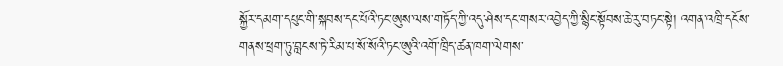སྐྱོར་དམག་དཔུང་གི་སྐབས་དང་པོའི་ཏང་ཨུས་ལས་གཏོད་ཀྱི་འདུ་ཤེས་དང་གསར་འབྱེད་ཀྱི་སྙིང་སྟོབས་ཆེ་རུ་བཏང་སྟེ། འགན་འཁྲི་དངོས་གནས་ཕྲག་ཏུ་བླངས་ཏེ་རིམ་པ་སོ་སོའི་ཏང་ཨུའི་འགོ་ཁྲིད་ཚན་ཁག་ལེགས་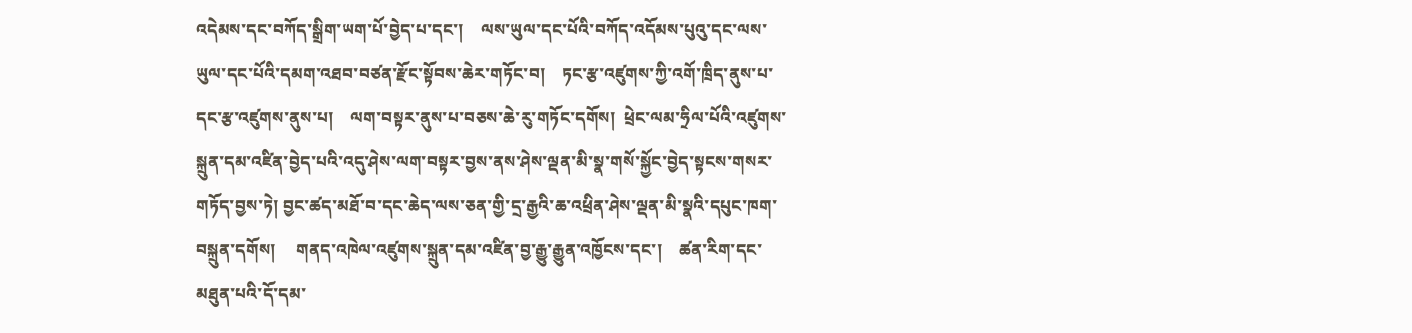འདེམས་དང་བཀོད་སྒྲིག་ཡག་པོ་བྱེད་པ་དང་།    ལས་ཡུལ་དང་པོའི་བཀོད་འདོམས་པུའུ་དང་ལས་ཡུལ་དང་པོའི་དམག་འཐབ་བཙན་རྫོང་སྟོབས་ཆེར་གཏོང་བ།    ཏང་རྩ་འཛུགས་ཀྱི་འགོ་ཁྲིད་ནུས་པ་དང་རྩ་འཛུགས་ནུས་པ།    ལག་བསྟར་ནུས་པ་བཅས་ཆེ་རུ་གཏོང་དགོས།  ཕྲེང་ལམ་ཧྲིལ་པོའི་འཛུགས་སྐྲུན་དམ་འཛིན་བྱེད་པའི་འདུ་ཤེས་ལག་བསྟར་བྱས་ནས་ཤེས་ལྡན་མི་སྣ་གསོ་སྐྱོང་བྱེད་སྟངས་གསར་གཏོད་བྱས་ཏེ། བྱང་ཚད་མཐོ་བ་དང་ཆེད་ལས་ཅན་གྱི་དྲ་རྒྱའི་ཆ་འཕྲིན་ཤེས་ལྡན་མི་སྣའི་དཔུང་ཁག་བསྐྲུན་དགོས།     གནད་འཁེལ་འཛུགས་སྐྲུན་དམ་འཛིན་བྱ་རྒྱུ་རྒྱུན་འཁྱོངས་དང་།    ཚན་རིག་དང་མཐུན་པའི་དོ་དམ་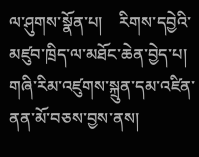ལ་ཤུགས་སྣོན་པ།    རིགས་དབྱེའི་མཛུབ་ཁྲིད་ལ་མཐོང་ཆེན་བྱེད་པ།    གཞི་རིམ་འཛུགས་སྐྲུན་དམ་འཛིན་ནན་མོ་བཅས་བྱས་ནས།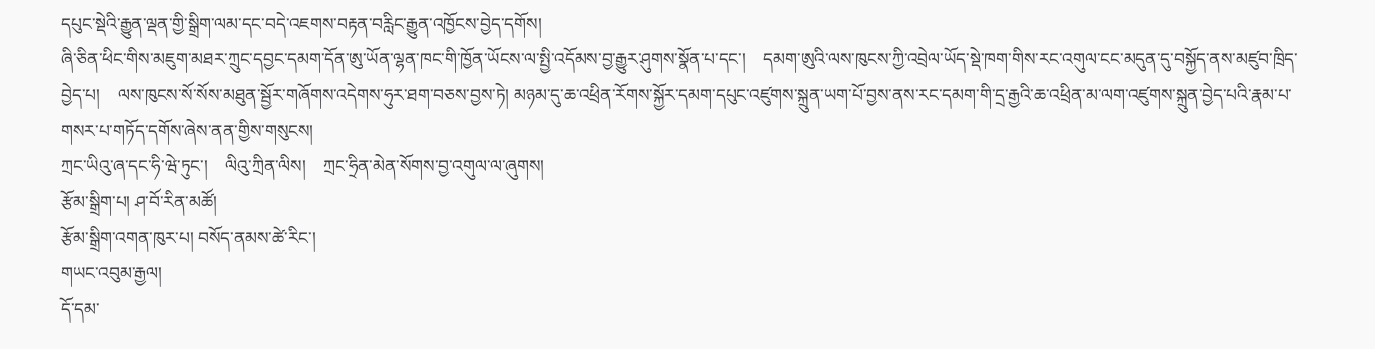དཔུང་སྡེའི་རྒྱུན་ལྡན་གྱི་སྒྲིག་ལམ་དང་བདེ་འཇགས་བརྟན་བརླིང་རྒྱུན་འཁྱོངས་བྱེད་དགོས།
ཞི་ཅིན་ཕིང་གིས་མཇུག་མཐར་ཀྲུང་དབྱང་དམག་དོན་ཨུ་ཡོན་ལྷན་ཁང་གི་ཁྱོན་ཡོངས་ལ་སྤྱི་འདོམས་བྱ་རྒྱུར་ཤུགས་སྣོན་པ་དང་།    དམག་ཨུའི་ལས་ཁུངས་ཀྱི་འབྲེལ་ཡོད་སྡེ་ཁག་གིས་རང་འགུལ་ངང་མདུན་དུ་བསྐྱོད་ནས་མཛུབ་ཁྲིད་བྱེད་པ།    ལས་ཁུངས་སོ་སོས་མཐུན་སྦྱོར་གཞོགས་འདེགས་ཧུར་ཐག་བཅས་བྱས་ཏེ། མཉམ་དུ་ཆ་འཕྲིན་རོགས་སྐྱོར་དམག་དཔུང་འཛུགས་སྐྲུན་ཡག་པོ་བྱས་ནས་རང་དམག་གི་དྲ་རྒྱའི་ཆ་འཕྲིན་མ་ལག་འཛུགས་སྐྲུན་བྱེད་པའི་རྣམ་པ་གསར་པ་གཏོད་དགོས་ཞེས་ནན་གྱིས་གསུངས།
ཀྲང་ཡིའུ་ཞ་དང་ཧི་ཝེ་ཏུང་།    ལིའུ་ཀྲིན་ལིས།    ཀྲང་ཧྲིན་མེན་སོགས་བྱ་འགུལ་ལ་ཞུགས།
རྩོམ་སྒྲིག་པ། ཤ་བོ་རིན་མཚོ།
རྩོམ་སྒྲིག་འགན་ཁུར་པ། བསོད་ནམས་ཚེ་རིང་།
གཡང་འབུམ་རྒྱལ།
དོ་དམ་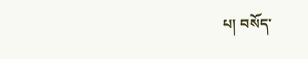པ། བསོད་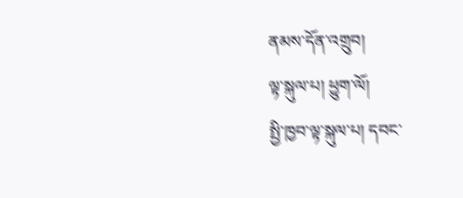ནམས་དོན་འགྲུབ།
ལྟ་སྐུལ་པ། ཕྱུག་ལོ།
སྤྱི་ཁྱབ་ལྟ་སྐུལ་པ། དབང་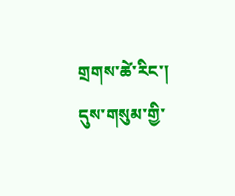གྲགས་ཚེ་རིང་།
དུས་གསུམ་གྱི་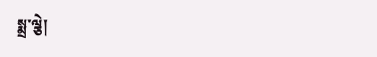སྨྲ་ལྕེ།